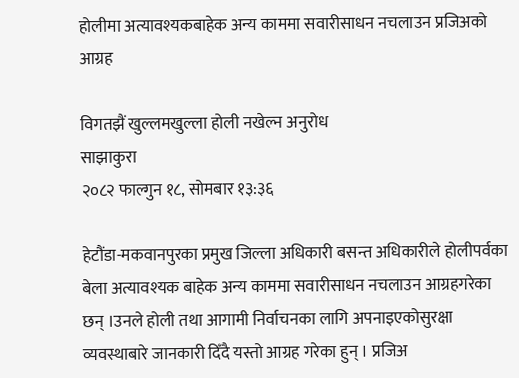होलीमा अत्यावश्यकबाहेक अन्य काममा सवारीसाधन नचलाउन प्रजिअको आग्रह

विगतझैं खुल्लमखुल्ला होली नखेल्न अनुरोध
साझाकुरा
२०८२ फाल्गुन १८, सोमबार १३:३६

हेटौंडा-मकवानपुरका प्रमुख जिल्ला अधिकारी बसन्त अधिकारीले होलीपर्वका बेला अत्यावश्यक बाहेक अन्य काममा सवारीसाधन नचलाउन आग्रहगरेका छन् ।उनले होली तथा आगामी निर्वाचनका लागि अपनाइएकोसुरक्षा व्यवस्थाबारे जानकारी दिँदै यस्तो आग्रह गरेका हुन् । प्रजिअ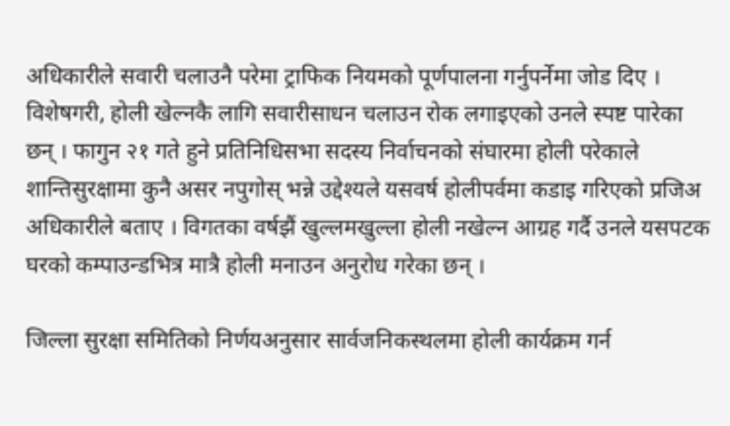अधिकारीले सवारी चलाउनै परेमा ट्राफिक नियमको पूर्णपालना गर्नुपर्नेमा जोड दिए । विशेषगरी, होली खेल्नकै लागि सवारीसाधन चलाउन रोक लगाइएको उनले स्पष्ट पारेका छन् । फागुन २१ गते हुने प्रतिनिधिसभा सदस्य निर्वाचनको संघारमा होली परेकाले शान्तिसुरक्षामा कुनै असर नपुगोस् भन्ने उद्देश्यले यसवर्ष होलीपर्वमा कडाइ गरिएको प्रजिअ अधिकारीले बताए । विगतका वर्षझैं खुल्लमखुल्ला होली नखेल्न आग्रह गर्दै उनले यसपटक घरको कम्पाउन्डभित्र मात्रै होली मनाउन अनुरोध गरेका छन् ।

जिल्ला सुरक्षा समितिको निर्णयअनुसार सार्वजनिकस्थलमा होली कार्यक्रम गर्न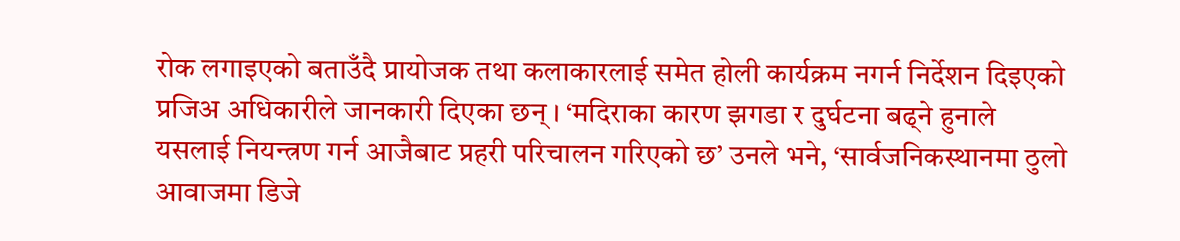रोक लगाइएको बताउँदै प्रायोजक तथा कलाकारलाई समेत होली कार्यक्रम नगर्न निर्देशन दिइएको प्रजिअ अधिकारीले जानकारी दिएका छन् । ‘मदिराका कारण झगडा र दुर्घटना बढ्ने हुनाले यसलाई नियन्त्रण गर्न आजैबाट प्रहरी परिचालन गरिएको छ’ उनले भने, ‘सार्वजनिकस्थानमा ठुलो आवाजमा डिजे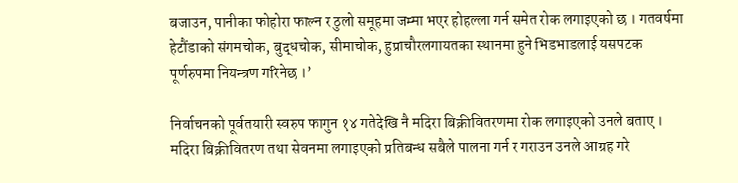बजाउन, पानीका फोहोरा फाल्न र ठुलो समूहमा जम्मा भएर होहल्ला गर्न समेत रोक लगाइएको छ । गतवर्षमा हेटौंडाको संगमचोक, बुद्धचोक, सीमाचोक, हुप्राचौरलगायतका स्थानमा हुने भिडभाडलाई यसपटक पूर्णरुपमा नियन्त्रण गरिनेछ ।’

निर्वाचनको पूर्वतयारी स्वरुप फागुन १४ गतेदेखि नै मदिरा बिक्रीवितरणमा रोक लगाइएको उनले बताए । मदिरा बिक्रीवितरण तथा सेवनमा लगाइएको प्रतिबन्ध सबैले पालना गर्न र गराउन उनले आग्रह गरे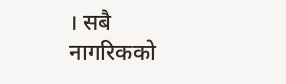। सबै नागरिकको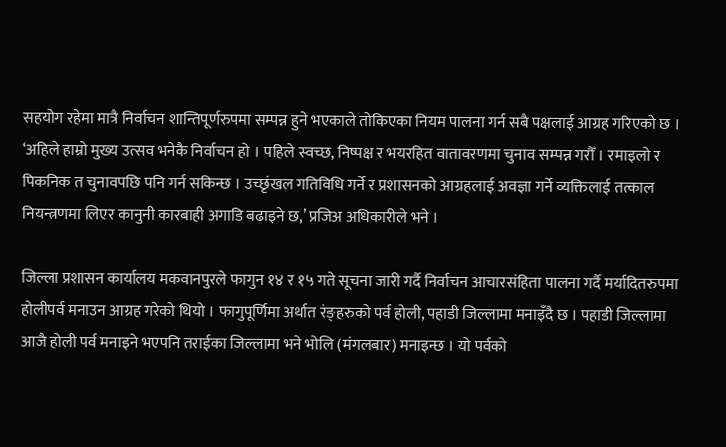सहयोग रहेमा मात्रै निर्वाचन शान्तिपूर्णरुपमा सम्पन्न हुने भएकाले तोकिएका नियम पालना गर्न सबै पक्षलाई आग्रह गरिएको छ । ‘अहिले हाम्रो मुख्य उत्सव भनेकै निर्वाचन हो । पहिले स्वच्छ, निष्पक्ष र भयरहित वातावरणमा चुनाव सम्पन्न गरौँ । रमाइलो र पिकनिक त चुनावपछि पनि गर्न सकिन्छ । उच्छृंखल गतिविधि गर्ने र प्रशासनको आग्रहलाई अवज्ञा गर्ने व्यक्तिलाई तत्काल नियन्त्रणमा लिएर कानुनी कारबाही अगाडि बढाइने छ,’ प्रजिअ अधिकारीले भने ।

जिल्ला प्रशासन कार्यालय मकवानपुरले फागुन १४ र १५ गते सूचना जारी गर्दै निर्वाचन आचारसंहिता पालना गर्दै मर्यादितरुपमा होलीपर्व मनाउन आग्रह गरेको थियो । फागुपूर्णिमा अर्थात रंङ्हरुको पर्व होली, पहाडी जिल्लामा मनाइँदै छ । पहाडी जिल्लामा आजै होली पर्व मनाइने भएपनि तराईका जिल्लामा भने भोलि (मंगलबार) मनाइन्छ । यो पर्वको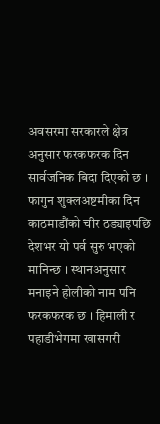अवसरमा सरकारले क्षेत्र अनुसार फरकफरक दिन सार्वजनिक बिदा दिएको छ । फागुन शुक्लअष्टमीका दिन काठमाडौंको चीर ठड्याइपछि देशभर यो पर्व सुरु भएको मानिन्छ । स्थानअनुसार मनाइने होलीको नाम पनि फरकफरक छ । हिमाली र पहाडीभेगमा खासगरी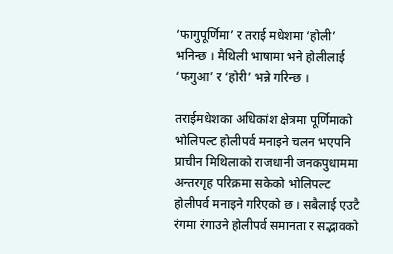‘फागुपूर्णिमा’ र तराई मधेशमा ‘होली’ भनिन्छ । मैथिली भाषामा भने होलीलाई ‘फगुआ’ र ‘होरी’ भन्ने गरिन्छ ।

तराईमधेशका अधिकांश क्षेत्रमा पूर्णिमाको भोलिपल्ट होलीपर्व मनाइने चलन भएपनि प्राचीन मिथिलाको राजधानी जनकपुधाममा अन्तरगृह परिक्रमा सकेको भोलिपल्ट होलीपर्व मनाइने गरिएको छ । सबैलाई एउटै रंगमा रंगाउने होलीपर्व समानता र सद्भावको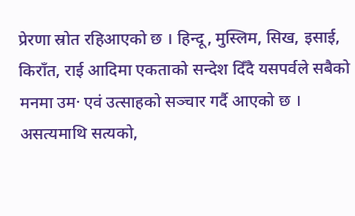प्रेरणा स्रोत रहिआएको छ । हिन्दू, मुस्लिम, सिख, इसाई, किराँत, राई आदिमा एकताको सन्देश दिँदै यसपर्वले सबैको मनमा उम· एवं उत्साहको सञ्चार गर्दै आएको छ । असत्यमाथि सत्यको,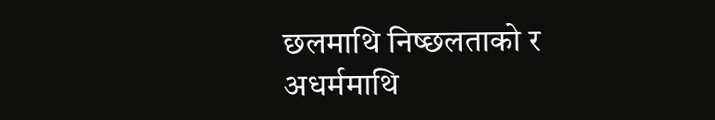छलमाथि निष्छलताको र अधर्ममाथि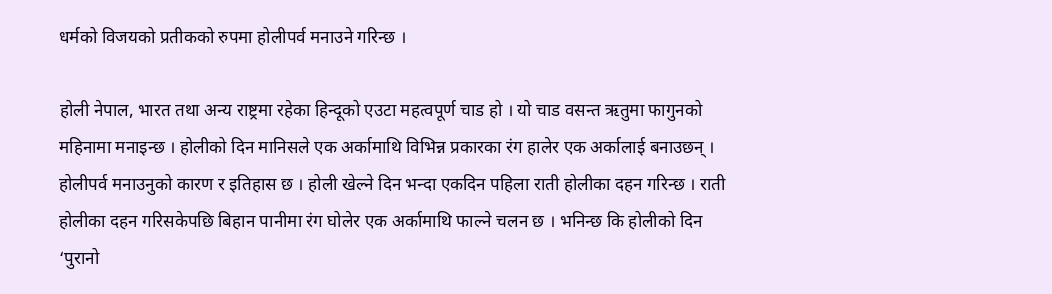धर्मको विजयको प्रतीकको रुपमा होलीपर्व मनाउने गरिन्छ ।

होली नेपाल, भारत तथा अन्य राष्ट्रमा रहेका हिन्दूको एउटा महत्वपूर्ण चाड हो । यो चाड वसन्त ऋतुमा फागुनको महिनामा मनाइन्छ । होलीको दिन मानिसले एक अर्कामाथि विभिन्न प्रकारका रंग हालेर एक अर्कालाई बनाउछन् । होलीपर्व मनाउनुको कारण र इतिहास छ । होली खेल्ने दिन भन्दा एकदिन पहिला राती होलीका दहन गरिन्छ । राती होलीका दहन गरिसकेपछि बिहान पानीमा रंग घोलेर एक अर्कामाथि फाल्ने चलन छ । भनिन्छ कि होलीको दिन ‘पुरानो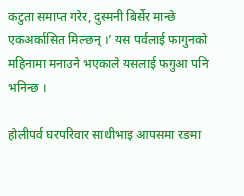कटुता समाप्त गरेर, दुस्मनी बिर्सेर मान्छे एकअर्कासित मिल्छन् ।’ यस पर्वलाई फागुनको महिनामा मनाउने भएकाले यसलाई फगुआ पनि भनिन्छ ।

होलीपर्व घरपरिवार साथीभाइ आपसमा रङमा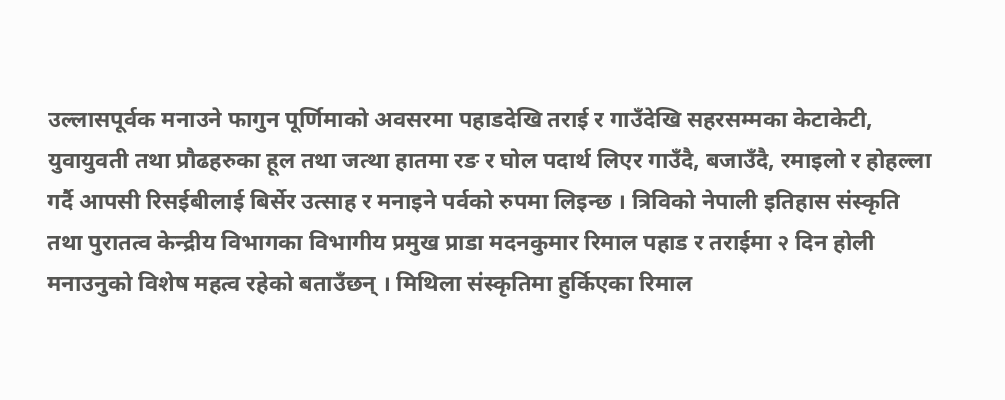उल्लासपूर्वक मनाउने फागुन पूर्णिमाको अवसरमा पहाडदेखि तराई र गाउँदेखि सहरसम्मका केटाकेटी, युवायुवती तथा प्रौढहरुका हूल तथा जत्था हातमा रङ र घोल पदार्थ लिएर गाउँदै, बजाउँदै, रमाइलो र होहल्ला गर्दै आपसी रिसईबीलाई बिर्सेर उत्साह र मनाइने पर्वको रुपमा लिइन्छ । त्रिविको नेपाली इतिहास संस्कृति तथा पुरातत्व केन्द्रीय विभागका विभागीय प्रमुख प्राडा मदनकुमार रिमाल पहाड र तराईमा २ दिन होली मनाउनुको विशेष महत्व रहेको बताउँछन् । मिथिला संस्कृतिमा हुर्किएका रिमाल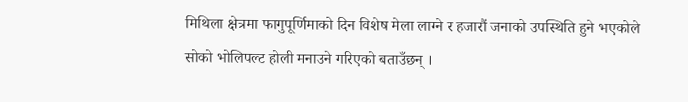मिथिला क्षेत्रमा फागुपूर्णिमाको दिन विशेष मेला लाग्ने र हजारौं जनाको उपस्थिति हुने भएकोले सोको भोलिपल्ट होली मनाउने गरिएको बताउँछन् ।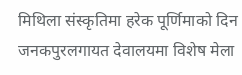मिथिला संस्कृतिमा हरेक पूर्णिमाको दिन जनकपुरलगायत देवालयमा विशेष मेला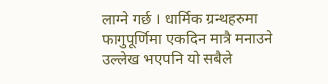लाग्ने गर्छ । धार्मिक ग्रन्थहरुमा फागुपूर्णिमा एकदिन मात्रै मनाउने उल्लेख भएपनि यो सबैले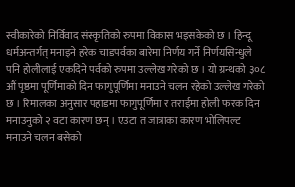स्वीकारेको निर्विवाद संस्कृतिको रुपमा विकास भइसकेको छ । हिन्दू धर्मअन्तर्गत् मनाइने हरेक चाडपर्वका बारेमा निर्णय गर्ने निर्णयसिन्धुले पनि होलीलाई एकदिने पर्वको रुपमा उल्लेख गरेको छ । यो ग्रन्थको ३०८ औं पृष्ठमा पूर्णिमाको दिन फागुपूर्णिमा मनाउने चलन रहेको उल्लेख गरेको छ । रिमालका अनुसार पहाडमा फागुपूर्णिमा र तराईमा होली फरक दिन मनाउनुको २ वटा कारण छन् । एउटा त जात्राका कारण भोलिपल्ट मनाउने चलन बसेको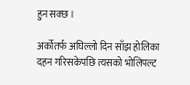हुन सक्छ ।

अर्कोतर्फ अघिल्लो दिन साँझ होलिका दहन गरिसकेपछि त्यसको भोलिपल्ट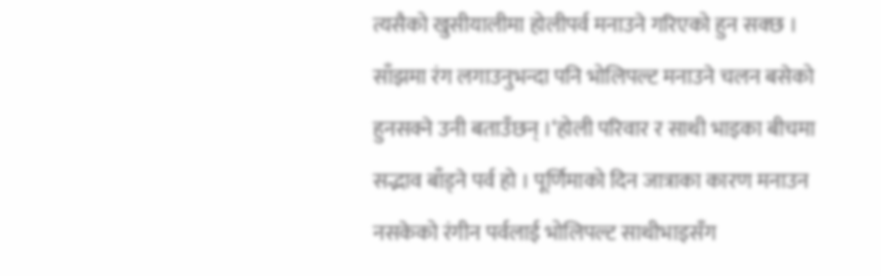त्यसैको खुसीयालीमा होलीपर्व मनाउने गरिएको हुन सक्छ । साँझमा रंग लगाउनुभन्दा पनि भोलिपल्ट मनाउने चलन बसेको हुनसक्ने उनी बताउँछन् ।‘होली परिवार र साथी भाइका बीचमा सद्भाव बाँड्ने पर्व हो । पूर्णिमाको दिन जात्राका कारण मनाउन नसकेको रंगीन पर्वलाई भोलिपल्ट साथीभाइसँग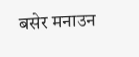बसेर मनाउन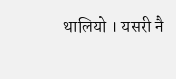थालियो । यसरी नै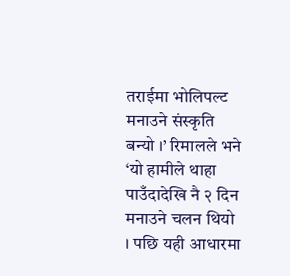तराईमा भोलिपल्ट मनाउने संस्कृति बन्यो ।’ रिमालले भने ‘यो हामीले थाहा पाउँदादेखि नै २ दिन मनाउने चलन थियो । पछि यही आधारमा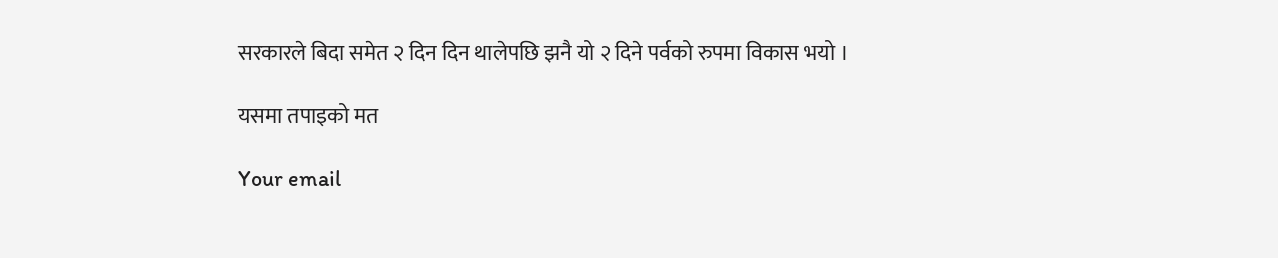सरकारले बिदा समेत २ दिन दिन थालेपछि झनै यो २ दिने पर्वको रुपमा विकास भयो ।

यसमा तपाइको मत

Your email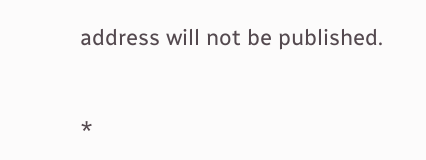address will not be published.


*